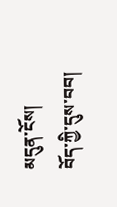མདུན་ངོས།
བོད་ཀྱི་དུས་བབ།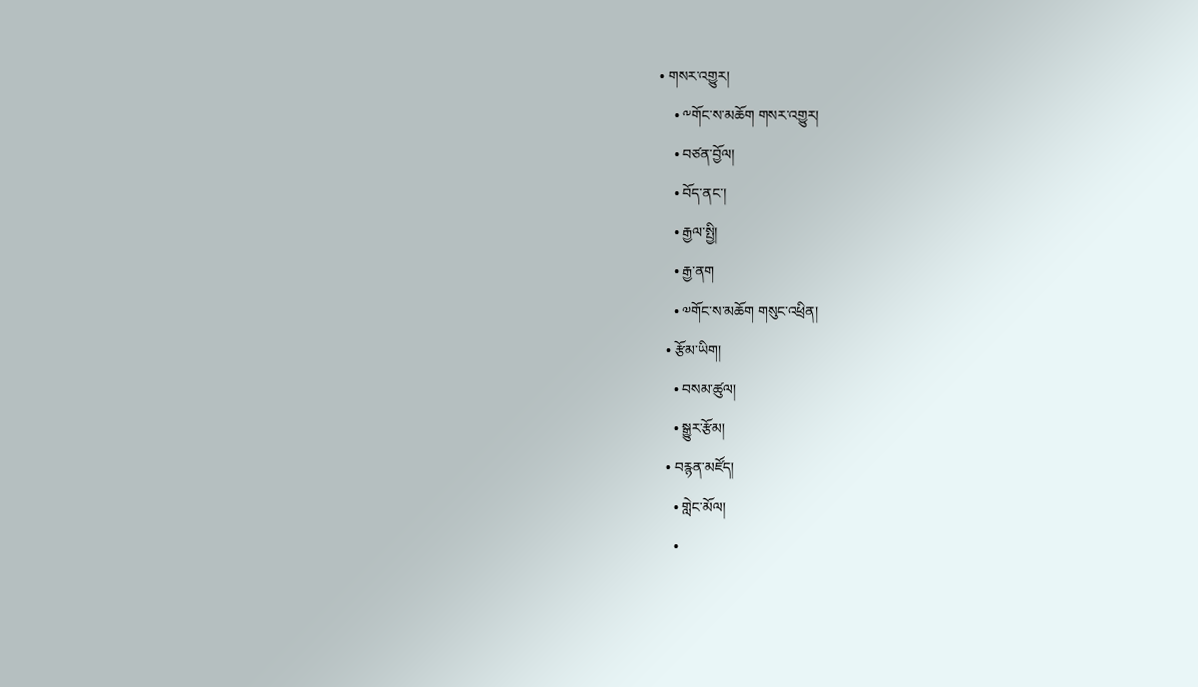• གསར་འགྱུར།
    • ༸གོང་ས་མཆོག གསར་འགྱུར།
    • བཙན་བྱོལ།
    • བོད་ནང་།
    • རྒྱལ་སྤྱི།
    • རྒྱ་ནག
    • ༧གོང་ས་མཆོག གསུང་འཕྲིན།
  • རྩོམ་ཡིག།
    • བསམ་ཚུལ།
    • སྒྱུར་རྩོམ།
  • བརྙན་མཛོད།
    • གླེང་མོལ།
    •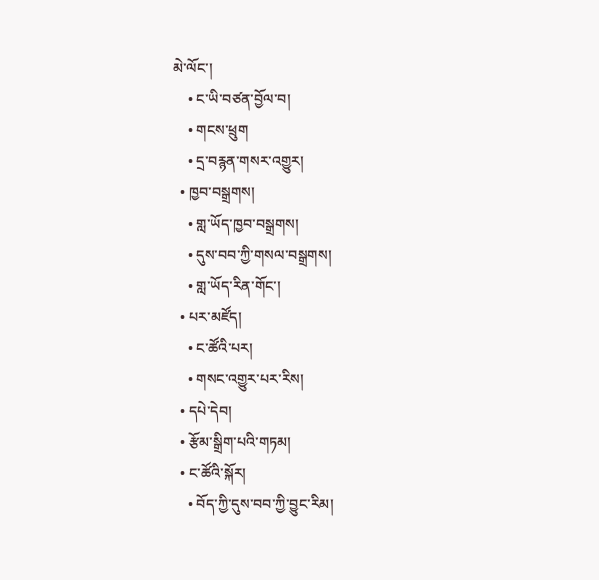མེ་ལོང་།
    • ང་ཡི་བཙན་བྱོལ་བ།
    • གངས་ཕྲུག
    • དྲ་བརྙན་གསར་འགྱུར།
  • ཁྱབ་བསྒྲགས།
    • གླ་ཡོད་ཁྱབ་བསྒྲགས།
    • དུས་བབ་ཀྱི་གསལ་བསྒྲགས།
    • གླ་ཡོད་རིན་གོང་།
  • པར་མཛོད།
    • ང་ཚོའི་པར།
    • གསང་འགྱུར་པར་རིས།
  • དཔེ་དེབ།
  • རྩོམ་སྒྲིག་པའི་གཏམ།
  • ང་ཚོའི་སྐོར།
    • བོད་ཀྱི་དུས་བབ་ཀྱི་བྱུང་རིམ།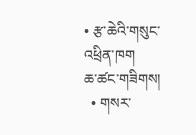• རྩ་ཆེའི་གསུང་འཕྲིན་ཁག
ཆ་ཚང་གཟིགས།
  • གསར་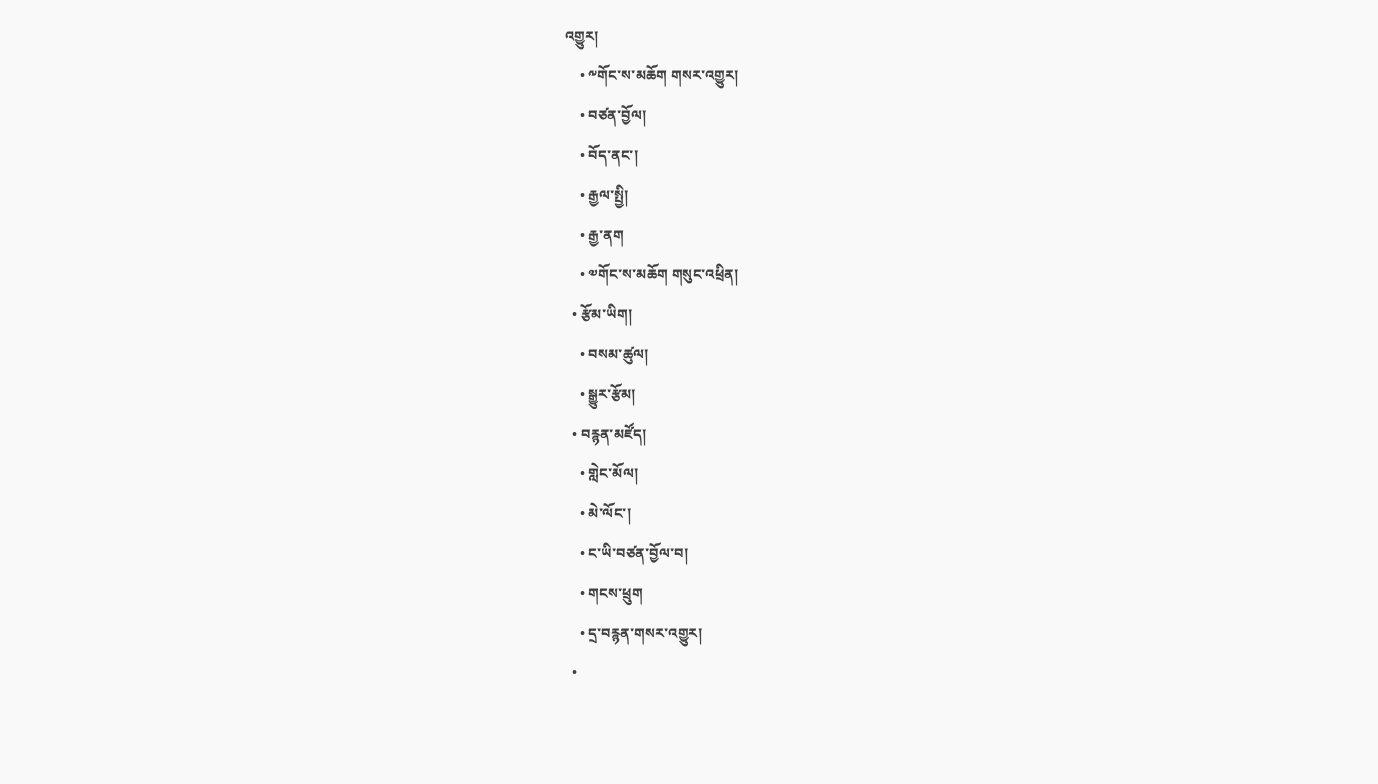འགྱུར།
    • ༸གོང་ས་མཆོག གསར་འགྱུར།
    • བཙན་བྱོལ།
    • བོད་ནང་།
    • རྒྱལ་སྤྱི།
    • རྒྱ་ནག
    • ༧གོང་ས་མཆོག གསུང་འཕྲིན།
  • རྩོམ་ཡིག།
    • བསམ་ཚུལ།
    • སྒྱུར་རྩོམ།
  • བརྙན་མཛོད།
    • གླེང་མོལ།
    • མེ་ལོང་།
    • ང་ཡི་བཙན་བྱོལ་བ།
    • གངས་ཕྲུག
    • དྲ་བརྙན་གསར་འགྱུར།
  •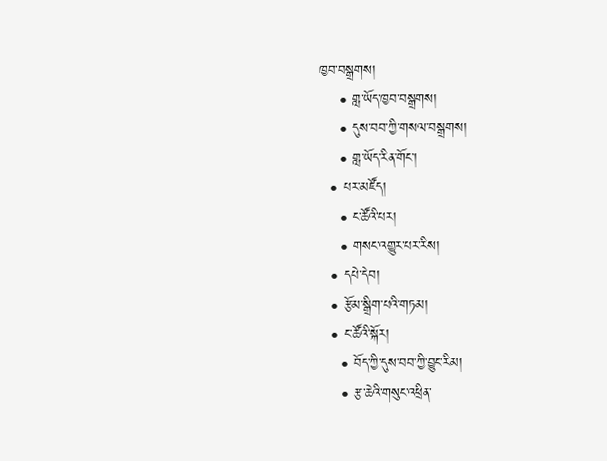ཁྱབ་བསྒྲགས།
    • གླ་ཡོད་ཁྱབ་བསྒྲགས།
    • དུས་བབ་ཀྱི་གསལ་བསྒྲགས།
    • གླ་ཡོད་རིན་གོང་།
  • པར་མཛོད།
    • ང་ཚོའི་པར།
    • གསང་འགྱུར་པར་རིས།
  • དཔེ་དེབ།
  • རྩོམ་སྒྲིག་པའི་གཏམ།
  • ང་ཚོའི་སྐོར།
    • བོད་ཀྱི་དུས་བབ་ཀྱི་བྱུང་རིམ།
    • རྩ་ཆེའི་གསུང་འཕྲིན་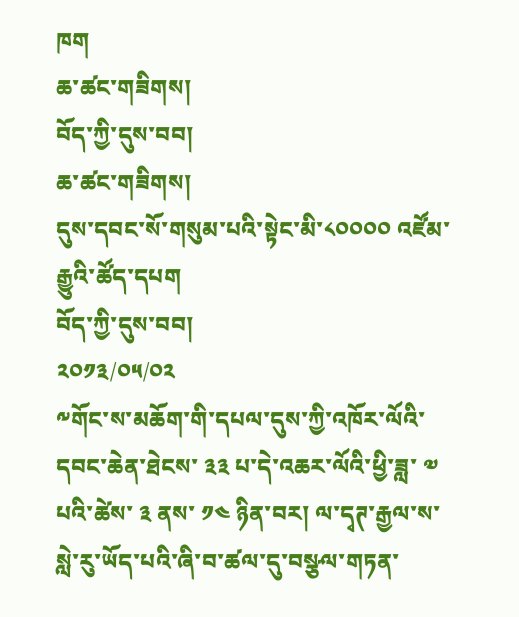ཁག
ཆ་ཚང་གཟིགས།
བོད་ཀྱི་དུས་བབ།
ཆ་ཚང་གཟིགས།
དུས་དབང་སོ་གསུམ་པའི་སྟེང་མི་༨༠༠༠༠ འཛོམ་རྒྱུའི་ཚོད་དཔག
བོད་ཀྱི་དུས་བབ།
༢༠༡༣/༠༥/༠༢
༸གོང་ས་མཆོག་གི་དཔལ་དུས་ཀྱི་འཁོར་ལོའི་དབང་ཆེན་ཐེངས་ ༣༣ པ་དེ་འཆར་ལོའི་ཕྱི་ཟླ་ ༧ པའི་ཚེས་ ༣ ནས་ ༡༤ ཉིན་བར། ལ་དྭཊ་རྒྱལ་ས་སླེ་རུ་ཡོད་པའི་ཞི་བ་ཚལ་དུ་བསྩལ་གཏན་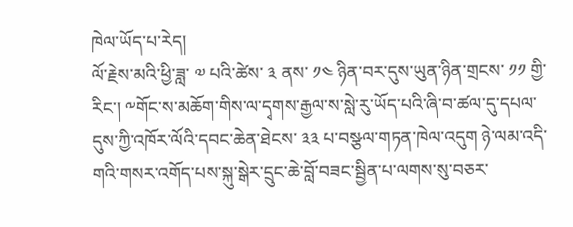ཁེལ་ཡོད་པ་རེད།
ལོ་རྗེས་མའི་ཕྱི་ཟླ་ ༧ པའི་ཚེས་ ༣ ནས་ ༡༤ ཉིན་བར་དུས་ཡུན་ཉིན་གྲངས་ ༡༡ གྱི་རིང་། ༸གོང་ས་མཆོག་གིས་ལ་དྭགས་རྒྱལ་ས་སླེ་རུ་ཡོད་པའི་ཞི་བ་ཚལ་དུ་དཔལ་དུས་ཀྱི་འཁོར་ལོའི་དབང་ཆེན་ཐེངས་ ༣༣ པ་བསྩལ་གཏན་ཁེལ་འདུག ཉེ་ལམ་འདི་གའི་གསར་འགོད་པས་སྐུ་སྒེར་དྲུང་ཆེ་བློ་བཟང་སྦྱིན་པ་ལགས་སུ་བཅར་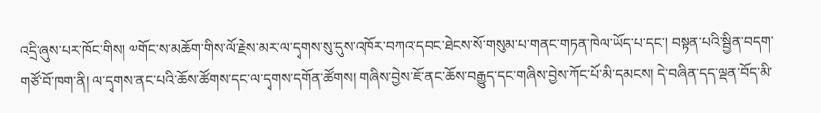འདྲི་ཞུས་པར་ཁོང་གིས། ༧གོང་ས་མཆོག་གིས་ལོ་རྗེས་མར་ལ་དྭགས་སུ་དུས་འཁོར་བཀའ་དབང་ཐེངས་སོ་གསུམ་པ་གནང་གཏན་ཁེལ་ཡོད་པ་དང་། བསྟན་པའི་སྦྱིན་བདག་གཙོ་བོ་ཁག་ནི། ལ་དྭགས་ནང་པའི་ཆོས་ཚོགས་དང་ལ་དྭགས་དགོན་ཚོགས། གཞིས་བྱེས་ཇོ་ནང་ཆོས་བརྒྱུད་དང་གཞིས་བྱེས་ཀོང་པོ་མི་དམངས། དེ་བཞིན་དད་ལྡན་བོད་མི་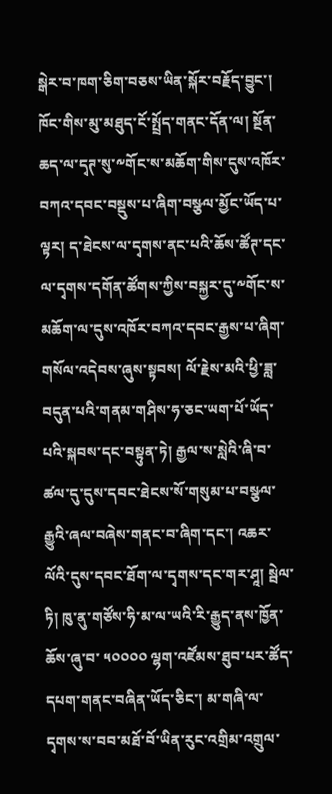སྒེར་བ་ཁག་ཅིག་བཅས་ཡིན་སྐོར་བརྗོད་བྱུང་།
ཁོང་གིས་མུ་མཐུད་ངོ་སྤྲོད་གནང་དོན་ལ། སྔོན་ཆད་ལ་དྭཊ་སུ་༸གོང་ས་མཆོག་གིས་དུས་འཁོར་བཀའ་དབང་བསྡུས་པ་ཞིག་བསྩལ་མྱོང་ཡོད་པ་ལྟར། ད་ཐེངས་ལ་དྭགས་ནང་པའི་ཆོས་ཚོཊ་དང་ལ་དྭགས་དགོན་ཚོགས་ཀྱིས་བསྐྱར་དུ་༸གོང་ས་མཆོག་ལ་དུས་འཁོར་བཀའ་དབང་རྒྱས་པ་ཞིག་གསོལ་འདེབས་ཞུས་སྟབས། ལོ་རྗེས་མའི་ཕྱི་ཟླ་བདུན་པའི་གནམ་གཤིས་ཧ་ཅང་ཡག་པོ་ཡོད་པའི་སྐབས་དང་བསྟུན་ཏེ། རྒྱལ་ས་སླེའི་ཞི་བ་ཚལ་དུ་དུས་དབང་ཐེངས་སོ་གསུམ་པ་བསྩལ་རྒྱུའི་ཞལ་བཞེས་གནང་བ་ཞིག་དང་། འཆར་ལོའི་དུས་དབང་ཐོག་ལ་དྭགས་དང་གར་ཤཱ། སྦེལ་ཏི། ཁུ་ནུ་གཙོས་ཧི་མ་ལ་ཡའི་རི་རྒྱུད་ནས་ཁྱོན་ཆོས་ཞུ་བ་ ༥༠༠༠༠ ལྷག་འཛོམས་ཐུབ་པར་ཚོད་དཔག་གནང་བཞིན་ཡོད་ཅིང་། མ་གཞི་ལ་དྭགས་ས་བབ་མཐོ་བོ་ཡིན་རུང་འགྲིམ་འགྲུལ་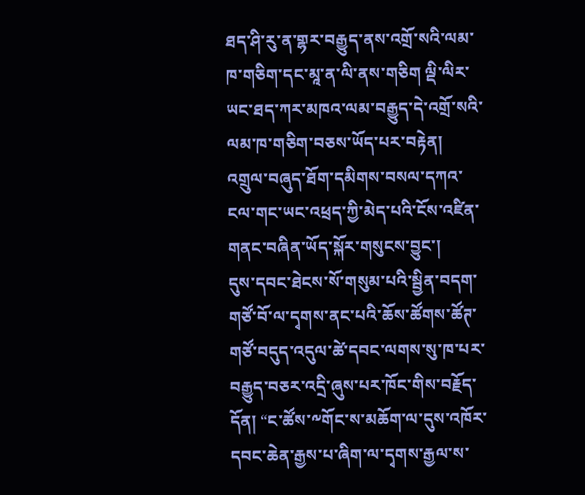ཐད་ཤི་རུ་ན་གྷར་བརྒྱུད་ནས་འགྲོ་སའི་ལམ་ཁ་གཅིག་དང་མཱ་ན་ལི་ནས་གཅིག ལྡི་ལིར་ཡང་ཐད་ཀར་མཁའ་ལམ་བརྒྱུད་དེ་འགྲོ་སའི་ལམ་ཁ་གཅིག་བཅས་ཡོད་པར་བརྟེན། འགྲུལ་བཞུད་ཐོག་དམིགས་བསལ་དཀའ་ངལ་གང་ཡང་འཕྲད་ཀྱི་མེད་པའི་ངོས་འཛིན་གནང་བཞིན་ཡོད་སྐོར་གསུངས་བྱུང་།
དུས་དབང་ཐེངས་སོ་གསུམ་པའི་སྦྱིན་བདག་གཙོ་བོ་ལ་དྭགས་ནང་པའི་ཆོས་ཚོགས་ཚོཊ་གཙོ་བདུད་འདུལ་ཚེ་དབང་ལགས་སུ་ཁ་པར་བརྒྱུད་བཅར་འདྲི་ཞུས་པར་ཁོང་གིས་བརྗོད་དོན། “ང་ཚོས་༸གོང་ས་མཆོག་ལ་དུས་འཁོར་དབང་ཆེན་རྒྱས་པ་ཞིག་ལ་དྭགས་རྒྱལ་ས་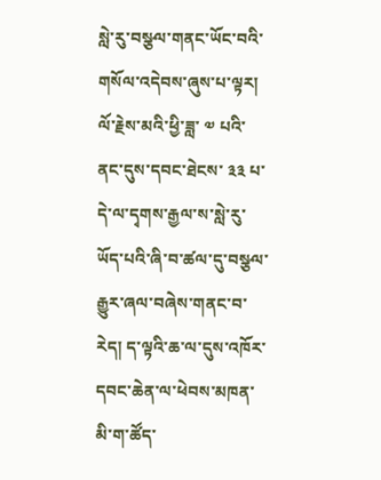སླེ་རུ་བསྩལ་གནང་ཡོང་བའི་གསོལ་འདེབས་ཞུས་པ་ལྟར། ལོ་རྗེས་མའི་ཕྱི་ཟླ་ ༧ པའི་ནང་དུས་དབང་ཐེངས་ ༣༣ པ་དེ་ལ་དྭགས་རྒྱལ་ས་སླེ་རུ་ཡོད་པའི་ཞི་བ་ཚལ་དུ་བསྩལ་རྒྱུར་ཞལ་བཞེས་གནང་བ་རེད། ད་ལྟའི་ཆ་ལ་དུས་འཁོར་དབང་ཆེན་ལ་ཕེབས་མཁན་མི་ག་ཚོད་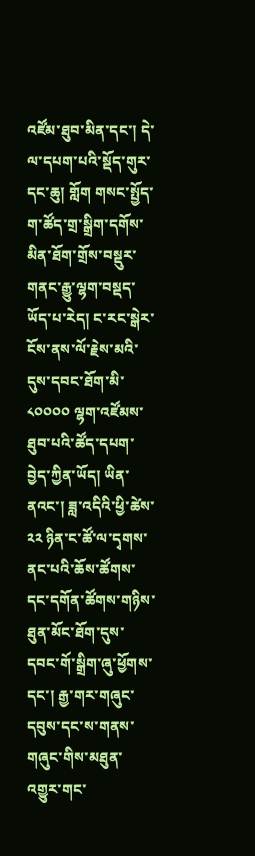འཛོམ་ཐུབ་མིན་དང་། དེ་ལ་དཔག་པའི་སྡོད་གུར་དང་ཆུ། གློག གསང་སྤྱོད་ག་ཚོད་གྲ་སྒྲིག་དགོས་མིན་ཐོག་གྲོས་བསྡུར་གནང་རྒྱུ་ལྷག་བསྡད་ཡོད་པ་རེད། ང་རང་སྒེར་ངོས་ནས་ལོ་རྗེས་མའི་དུས་དབང་ཐོག་མི་ ༨༠༠༠༠ ལྷག་འཛོམས་ཐུབ་པའི་ཚོད་དཔག་བྱེད་ཀྱིན་ཡོད། ཡིན་ནའང་། ཟླ་འདིའི་ཕྱི་ཚེས་ ༢༢ ཉིན་ང་ཚོ་ལ་དྭགས་ནང་པའི་ཆོས་ཚོགས་དང་དགོན་ཚོགས་གཉིས་ཐུན་མོང་ཐོག་དུས་དབང་གོ་སྒྲིག་ཞུ་ཕྱོགས་དང་། རྒྱ་གར་གཞུང་དབུས་དང་ས་གནས་གཞུང་གིས་མཐུན་འགྱུར་གང་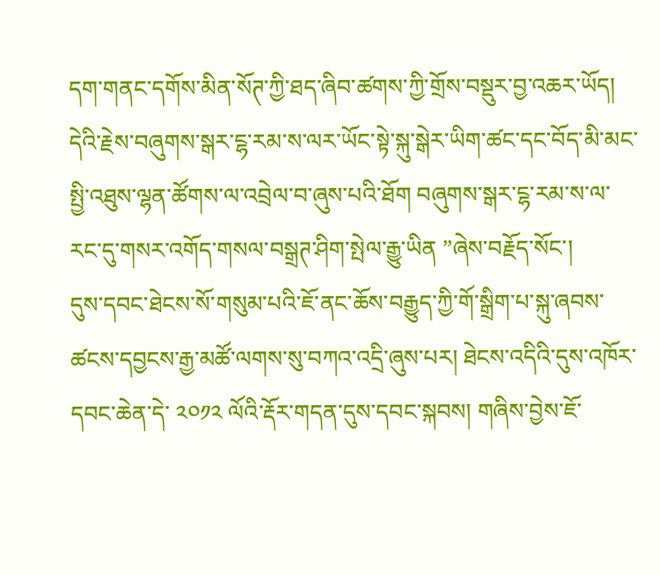དག་གནང་དགོས་མིན་སོཊ་ཀྱི་ཐད་ཞིབ་ཚགས་ཀྱི་གྲོས་བསྡུར་བྱ་འཆར་ཡོད། དེའི་རྗེས་བཞུགས་སྒར་ངྷ་རམ་ས་ལར་ཡོང་སྟེ་སྐུ་སྒེར་ཡིག་ཚང་དང་བོད་མི་མང་སྤྱི་འཐུས་ལྷན་ཚོགས་ལ་འབྲེལ་བ་ཞུས་པའི་ཐོག བཞུགས་སྒར་ངྷ་རམ་ས་ལ་རང་དུ་གསར་འགོད་གསལ་བསྒྲཊ་ཤིག་སྤེལ་རྒྱུ་ཡིན ”ཞེས་བརྗོད་སོང་།
དུས་དབང་ཐེངས་སོ་གསུམ་པའི་ཇོ་ནང་ཆོས་བརྒྱུད་ཀྱི་གོ་སྒྲིག་པ་སྐུ་ཞབས་ཚངས་དབྱངས་རྒྱ་མཚོ་ལགས་སུ་བཀའ་འདྲི་ཞུས་པར། ཐེངས་འདིའི་དུས་འཁོར་དབང་ཆེན་དེ་ ༢༠༡༢ ལོའི་རྡོར་གདན་དུས་དབང་སྐབས། གཞིས་བྱེས་ཇོ་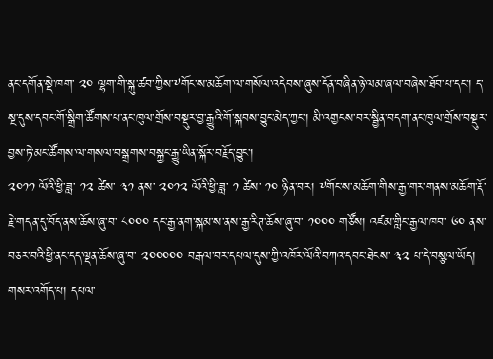ནང་དགོན་སྡེ་ཁག་ ༢༠ ལྷག་གི་སྐུ་ཚབ་ཀྱིས་༸གོང་ས་མཆོག་ལ་གསོལ་འདེབས་ཞུས་དོན་བཞིན་ཉེ་ལམ་ཞལ་བཞེས་ཐོབ་པ་དང་། ད་སྔ་དུས་དབང་གོ་སྒྲིག་ཚོགས་པ་ནང་ཁུལ་གྲོས་བསྡུར་བྱ་རྒྱུའི་གོ་སྐབས་བྱུང་མེད་ཀྱང་། མི་འགྱངས་བར་སྦྱིན་བདག་ནང་ཁུལ་གྲོས་བསྡུར་བྱས་ཏེ་མང་ཚོགས་ལ་གསལ་བསྒྲགས་བསྐྱང་རྒྱུ་ཡིན་སྐོར་བརྗོད་བྱུང་།
༢༠༡༡ ལོའི་ཕྱི་ཟླ་ ༡༢ ཚེས་ ༣༡ ནས་ ༢༠༡༢ ལོའི་ཕྱི་ཟླ་ ༡ ཚེས་ ༡༠ ཉིན་བར། ༸གོང་ས་མཆོག་གིས་རྒྱ་གར་གནས་མཆོག་རྡོ་རྗེ་གདན་དུ་བོད་ནས་ཆོས་ཞུ་བ་ ༨༠༠༠ དང་རྒྱ་ནག་སྐམ་ས་ནས་རྒྱ་རིཊ་ཆོས་ཞུ་བ་ ༡༠༠༠ གཙོས། འཛམ་གླིང་རྒྱལ་ཁབ་ ༦༠ ནས་བཅར་བའི་ཕྱི་ནང་དད་ལྡན་ཆོས་ཞུ་བ་ ༢༠༠༠༠༠ བརྒལ་བར་དཔལ་དུས་ཀྱི་འཁོར་ལོའི་བཀའ་དབང་ཐེངས་ ༣༢ པ་དེ་བསྩལ་ཡོད།
གསར་འགོད་པ། དཔལ་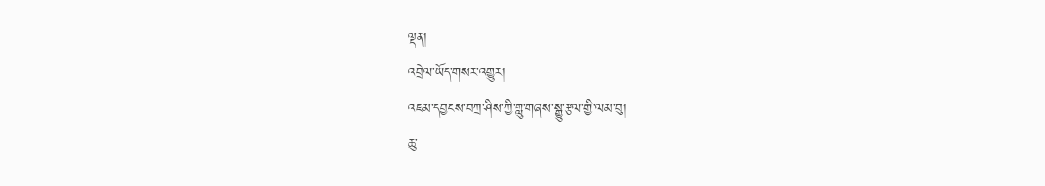ལྡན།
འབྲེལ་ཡོད་གསར་འགྱུར།
འཇམ་དབྱངས་བཀྲ་ཤིས་ཀྱི་གླུ་གཞས་སྒྱུ་རྩལ་གྱི་ལམ་བུ།
ཆུ་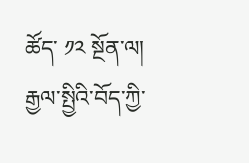ཚོད་ ༡༢ སྔོན་ལ།
རྒྱལ་སྤྱིའི་བོད་ཀྱི་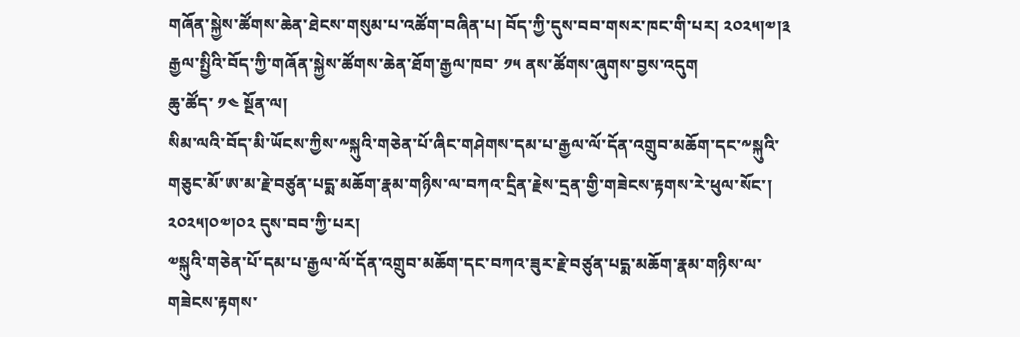གཞོན་སྐྱེས་ཚོགས་ཆེན་ཐེངས་གསུམ་པ་འཚོག་བཞིན་པ། བོད་ཀྱི་དུས་བབ་གསར་ཁང་གི་པར། ༢༠༢༥།༧།༣
རྒྱལ་སྤྱིའི་བོད་ཀྱི་གཞོན་སྐྱེས་ཚོགས་ཆེན་ཐོག་རྒྱལ་ཁབ་ ༡༥ ནས་ཚོགས་ཞུགས་བྱས་འདུག
ཆུ་ཚོད་ ༡༤ སྔོན་ལ།
སིམ་ལའི་བོད་མི་ཡོངས་ཀྱིས་༸སྐུའི་གཅེན་པོ་ཞིང་གཤེགས་དམ་པ་རྒྱལ་ལོ་དོན་འགྲུབ་མཆོག་དང་༸སྐུའི་གཅུང་མོ་ཨ་མ་རྗེ་བཙུན་པདྨ་མཆོག་རྣམ་གཉིས་ལ་བཀའ་དྲིན་རྗེས་དྲན་གྱི་གཟེངས་རྟགས་རེ་ཕུལ་སོང་།  ༢༠༢༥།༠༧།༠༢ དུས་བབ་ཀྱི་པར།
༧སྐུའི་གཅེན་པོ་དམ་པ་རྒྱལ་ལོ་དོན་འགྲུབ་མཆོག་དང་བཀའ་ཟུར་རྗེ་བཙུན་པདྨ་མཆོག་རྣམ་གཉིས་ལ་གཟེངས་རྟགས་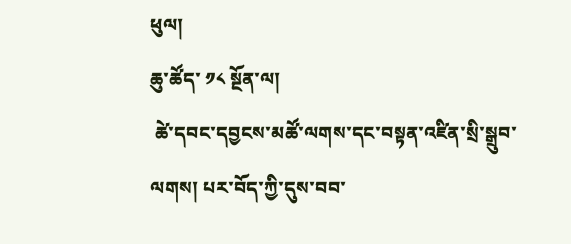ཕུལ།
ཆུ་ཚོད་ ༡༨ སྔོན་ལ།
 ཚེ་དབང་དབྱངས་མཚོ་ལགས་དང་བསྟན་འཛིན་སྲི་སྒྲུབ་ལགས། པར་བོད་ཀྱི་དུས་བབ་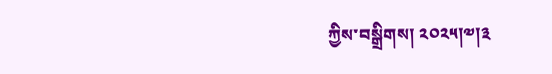ཀྱིས་བསྒྲིགས། ༢༠༢༥།༧།༣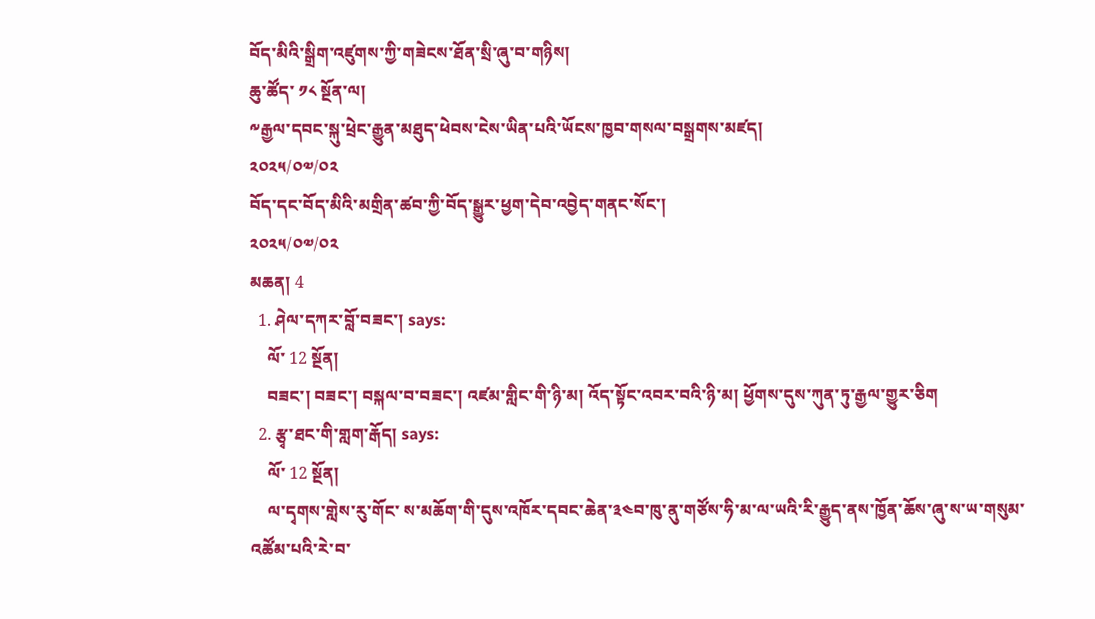བོད་མིའི་སྒྲིག་འཛུགས་ཀྱི་གཟེངས་ཐོན་སྲི་ཞུ་བ་གཉིས།
ཆུ་ཚོད་ ༡༨ སྔོན་ལ།
༸རྒྱལ་དབང་སྐུ་ཕྲེང་རྒྱུན་མཐུད་ཕེབས་ངེས་ཡིན་པའི་ཡོངས་ཁྱབ་གསལ་བསྒྲགས་མཛད།
༢༠༢༥/༠༧/༠༢
བོད་དང་བོད་མིའི་མགྲིན་ཚབ་ཀྱི་བོད་སྒྱུར་ཕྱག་དེབ་འབྱེད་གནང་སོང་།
༢༠༢༥/༠༧/༠༢
མཆན། 4
  1. ཤེལ་དཀར་བློ་བཟང་། says:
    ལོ་ 12 སྔོན།
    བཟང་། བཟང་། བསྐལ་བ་བཟང་། འཛམ་གླིང་གི་ཉི་མ། འོད་སྟོང་འབར་བའི་ཉི་མ། ཕྱོགས་དུས་ཀུན་ཏུ་རྒྱལ་གྱུར་ཅིག
  2. རྩྭ་ཐང་གི་གླག་རྒོད། says:
    ལོ་ 12 སྔོན།
    ལ་དྭགས་གླེས་རུ་གོང་ ས་མཆོག་གི་དུས་འཁོར་དབང་ཆེན་༣༤བ་ཁུ་ནུ་གཙོས་ཧི་མ་ལ་ཡའི་རི་རྒྱུད་ནས་ཁྱོན་ཆོས་ཞུ་ས་ཡ་གསུམ་འཚོམ་པའི་རེ་བ་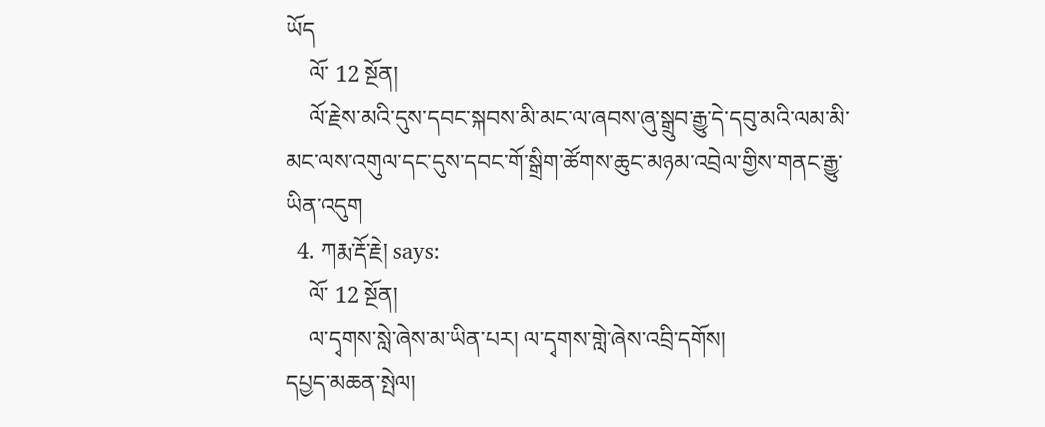ཡོད
    ལོ་ 12 སྔོན།
    ལོ་རྗེས་མའི་དུས་དབང་སྐབས་མི་མང་ལ་ཞབས་ཞུ་སྒྲུབ་རྒྱུ་དེ་དབུ་མའི་ལམ་མི་མང་ལས་འགུལ་དང་དུས་དབང་གོ་སྒྲིག་ཚོགས་ཆུང་མཉམ་འབྲེལ་གྱིས་གནང་རྒྱུ་ཡིན་འདུག
  4. ཀརྨ་རྡོ་རྗེ། says:
    ལོ་ 12 སྔོན།
    ལ་དྭགས་སླེ་ཞེས་མ་ཡིན་པར། ལ་དྭགས་གླེ་ཞེས་འབྲི་དགོས།
དཔྱད་མཆན་སྤེལ།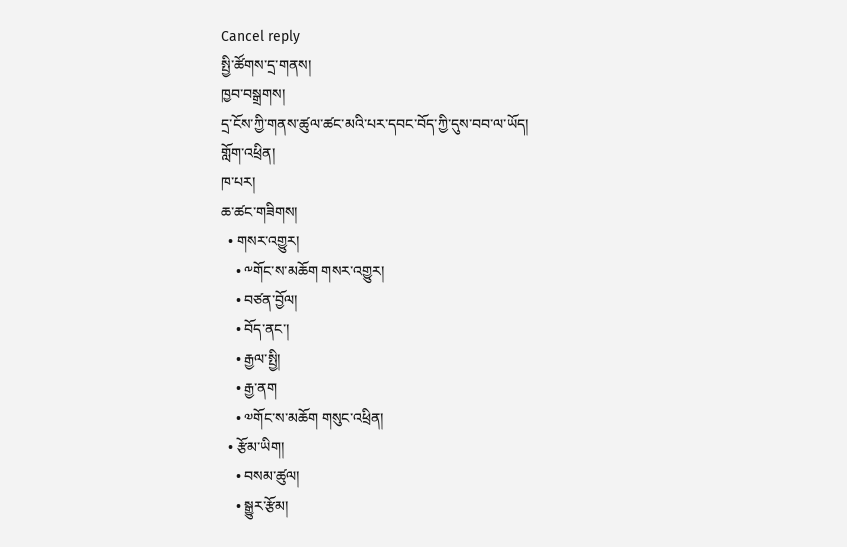Cancel reply
སྤྱི་ཚོགས་དྲ་གནས།
ཁྱབ་བསྒྲགས།
དྲ་ངོས་ཀྱི་གནས་ཚུལ་ཚང་མའི་པར་དབང་བོད་ཀྱི་དུས་བབ་ལ་ཡོད།
གློག་འཕྲིན།
ཁ་པར།
ཆ་ཚང་གཟིགས།
  • གསར་འགྱུར།
    • ༸གོང་ས་མཆོག གསར་འགྱུར།
    • བཙན་བྱོལ།
    • བོད་ནང་།
    • རྒྱལ་སྤྱི།
    • རྒྱ་ནག
    • ༧གོང་ས་མཆོག གསུང་འཕྲིན།
  • རྩོམ་ཡིག།
    • བསམ་ཚུལ།
    • སྒྱུར་རྩོམ།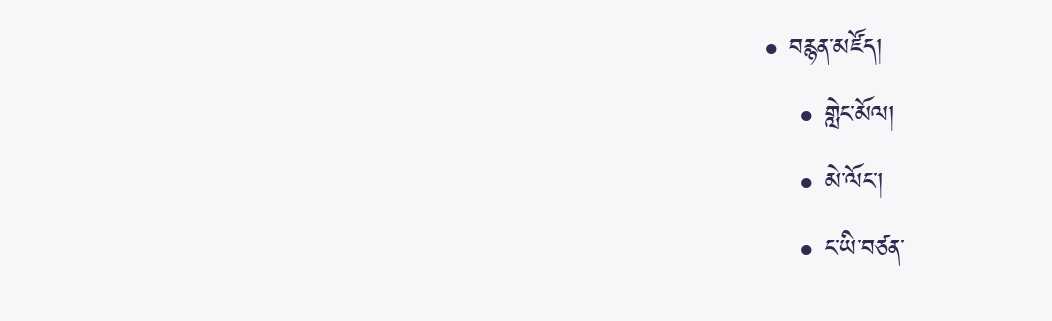• བརྙན་མཛོད།
    • གླེང་མོལ།
    • མེ་ལོང་།
    • ང་ཡི་བཙན་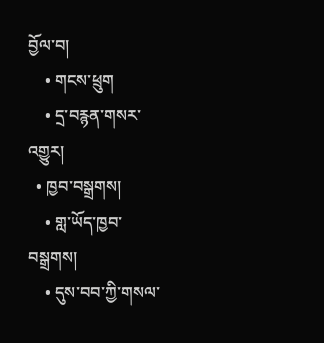བྱོལ་བ།
    • གངས་ཕྲུག
    • དྲ་བརྙན་གསར་འགྱུར།
  • ཁྱབ་བསྒྲགས།
    • གླ་ཡོད་ཁྱབ་བསྒྲགས།
    • དུས་བབ་ཀྱི་གསལ་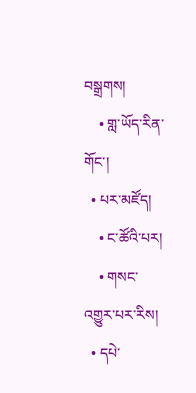བསྒྲགས།
    • གླ་ཡོད་རིན་གོང་།
  • པར་མཛོད།
    • ང་ཚོའི་པར།
    • གསང་འགྱུར་པར་རིས།
  • དཔེ་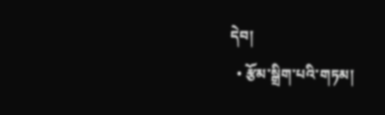དེབ།
  • རྩོམ་སྒྲིག་པའི་གཏམ།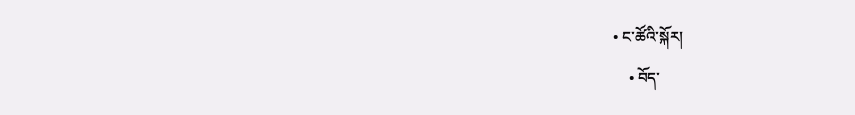• ང་ཚོའི་སྐོར།
    • བོད་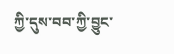ཀྱི་དུས་བབ་ཀྱི་བྱུང་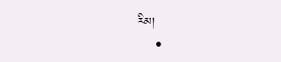རིམ།
    •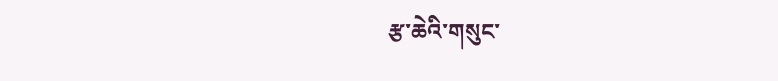རྩ་ཆེའི་གསུང་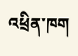འཕྲིན་ཁག